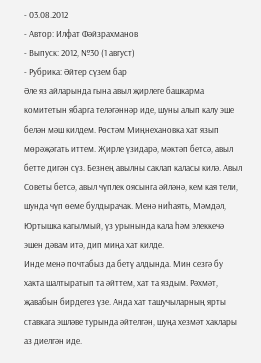- 03.08.2012
- Автор: Илфат Фәйзрахманов
- Выпуск: 2012, №30 (1 август)
- Рубрика: Әйтер сүзем бар
Әле яз айларында гына авыл җирлеге башкарма комитетын ябарга теләгәннәр иде, шуны алып калу эше белән мәш килдем. Рөстәм Миңнехановка хат язып мөрәҗәгать иттем. Җирле үзидарә, мәктәп бетсә, авыл бетте дигән сүз. Безнең авылны саклап каласы килә. Авыл Советы бетсә, авыл чүплек оясынга әйләнә, кем кая тели, шунда чүп өеме булдырачак. Менә ниһаять, Мәмдәл, Юртышка кагылмый, үз урынында кала һәм элеккечә эшен дәвам итә, дип миңа хат килде.
Инде менә почтабыз да бетү алдында. Мин сезгә бу хакта шалтыратып та әйттем, хат та яздым. Рәхмәт, җавабын бирдегез үзе. Анда хат ташучыларның ярты ставкага эшләве турында әйтелгән, шуңа хезмәт хаклары аз диелгән иде.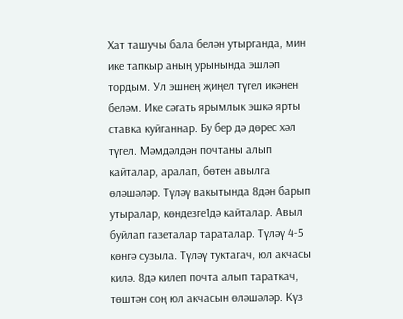Хат ташучы бала белән утырганда, мин ике тапкыр аның урынында эшләп тордым. Ул эшнең җиңел түгел икәнен беләм. Ике сәгать ярымлык эшкә ярты ставка куйганнар. Бу бер дә дөрес хәл түгел. Мәмдәлдән почтаны алып кайталар, аралап, бөтен авылга өләшәләр. Түләү вакытында 8дән барып утыралар, көндезге1дә кайталар. Авыл буйлап газеталар тараталар. Түләү 4-5 көнгә сузыла. Түләү туктагач, юл акчасы килә. 8дә килеп почта алып тараткач, төштән соң юл акчасын өләшәләр. Күз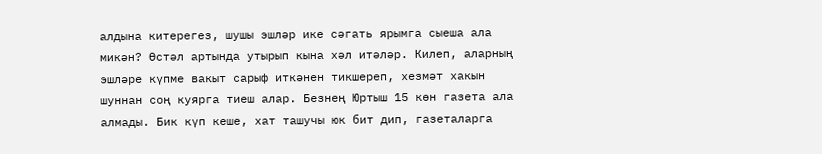алдына китерегез, шушы эшләр ике сәгать ярымга сыеша ала микән? Өстәл артында утырып кына хәл итәләр. Килеп, аларның эшләре күпме вакыт сарыф иткәнен тикшереп, хезмәт хакын шуннан соң куярга тиеш алар. Безнең Юртыш 15 көн газета ала алмады. Бик күп кеше, хат ташучы юк бит дип, газеталарга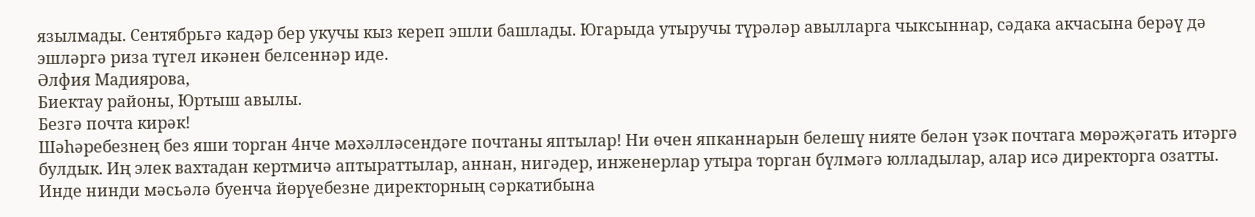язылмады. Сентябрьгә кадәр бер укучы кыз кереп эшли башлады. Югарыда утыручы түрәләр авылларга чыксыннар, сәдака акчасына берәү дә эшләргә риза түгел икәнен белсеннәр иде.
Әлфия Мадиярова,
Биектау районы, Юртыш авылы.
Безгә почта кирәк!
Шәһәребезнең без яши торган 4нче мәхәлләсендәге почтаны яптылар! Ни өчен япканнарын белешү нияте белән үзәк почтага мөрәҗәгать итәргә булдык. Иң элек вахтадан кертмичә аптыраттылар, аннан, нигәдер, инженерлар утыра торган бүлмәгә юлладылар, алар исә директорга озатты. Инде нинди мәсьәлә буенча йөрүебезне директорның сәркатибына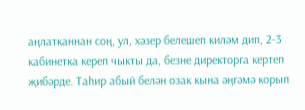аңлатканнан соң, ул, хәзер белешеп киләм дип, 2-3 кабинетка кереп чыкты да, безне директорга кертеп җибәрде. Таһир абый белән озак кына әңгәмә корып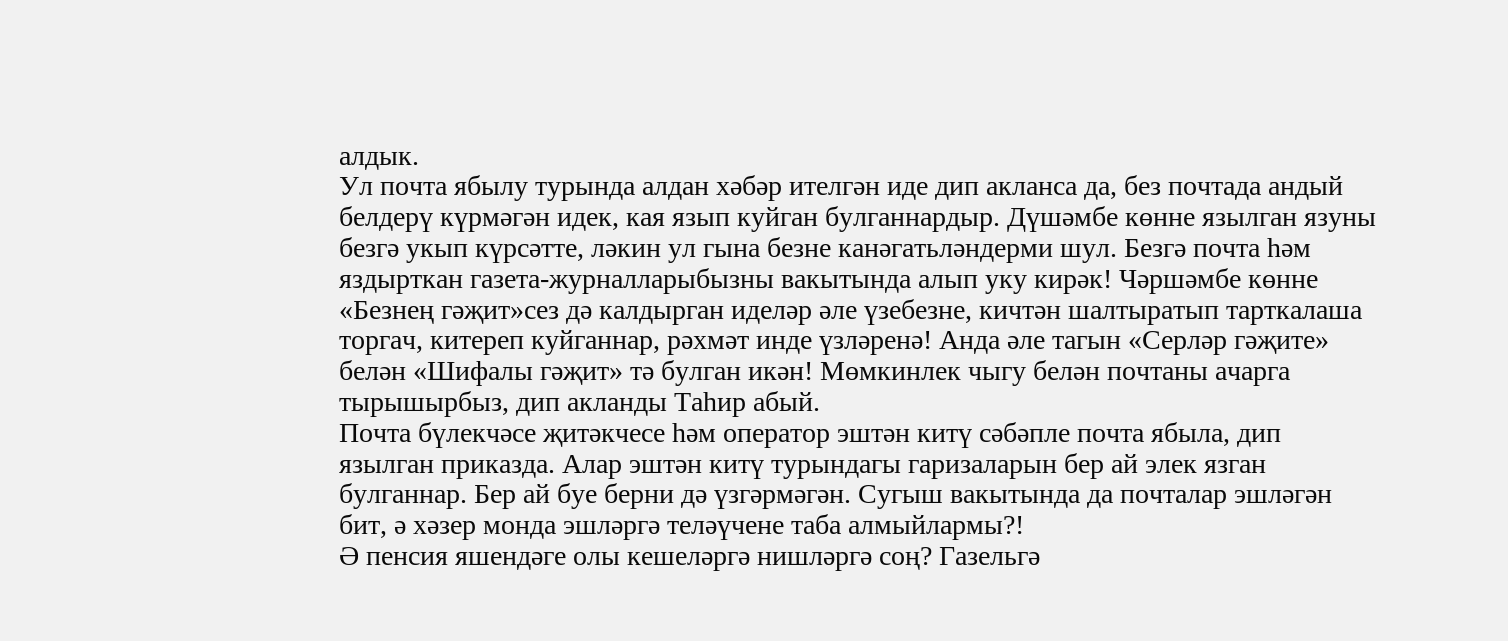алдык.
Ул почта ябылу турында алдан хәбәр ителгән иде дип акланса да, без почтада андый белдерү күрмәгән идек, кая язып куйган булганнардыр. Дүшәмбе көнне язылган язуны безгә укып күрсәтте, ләкин ул гына безне канәгатьләндерми шул. Безгә почта һәм яздырткан газета-журналларыбызны вакытында алып уку кирәк! Чәршәмбе көнне «Безнең гәҗит»сез дә калдырган иделәр әле үзебезне, кичтән шалтыратып тарткалаша торгач, китереп куйганнар, рәхмәт инде үзләренә! Анда әле тагын «Серләр гәҗите» белән «Шифалы гәҗит» тә булган икән! Мөмкинлек чыгу белән почтаны ачарга тырышырбыз, дип акланды Таһир абый.
Почта бүлекчәсе җитәкчесе һәм оператор эштән китү сәбәпле почта ябыла, дип язылган приказда. Алар эштән китү турындагы гаризаларын бер ай элек язган булганнар. Бер ай буе берни дә үзгәрмәгән. Сугыш вакытында да почталар эшләгән бит, ә хәзер монда эшләргә теләүчене таба алмыйлармы?!
Ә пенсия яшендәге олы кешеләргә нишләргә соң? Газельгә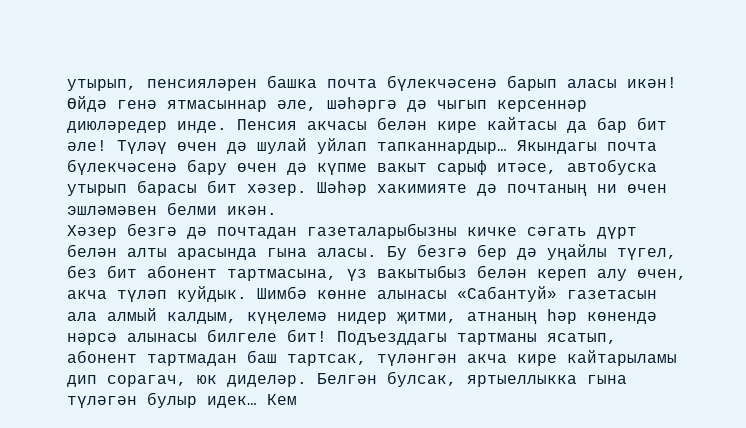утырып, пенсияләрен башка почта бүлекчәсенә барып аласы икән! Өйдә генә ятмасыннар әле, шәһәргә дә чыгып керсеннәр диюләредер инде. Пенсия акчасы белән кире кайтасы да бар бит әле! Түләү өчен дә шулай уйлап тапканнардыр… Якындагы почта бүлекчәсенә бару өчен дә күпме вакыт сарыф итәсе, автобуска утырып барасы бит хәзер. Шәһәр хакимияте дә почтаның ни өчен эшләмәвен белми икән.
Хәзер безгә дә почтадан газеталарыбызны кичке сәгать дүрт белән алты арасында гына аласы. Бу безгә бер дә уңайлы түгел, без бит абонент тартмасына, үз вакытыбыз белән кереп алу өчен, акча түләп куйдык. Шимбә көнне алынасы «Сабантуй» газетасын ала алмый калдым, күңелемә нидер җитми, атнаның һәр көнендә нәрсә алынасы билгеле бит! Подъезддагы тартманы ясатып, абонент тартмадан баш тартсак, түләнгән акча кире кайтарыламы дип сорагач, юк диделәр. Белгән булсак, яртыеллыкка гына түләгән булыр идек… Кем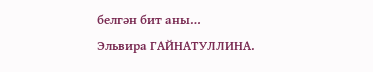белгән бит аны…
Эльвира ГАЙНАТУЛЛИНА.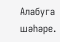Алабуга шәһәре.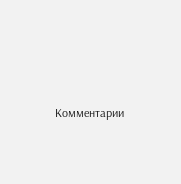Комментарии